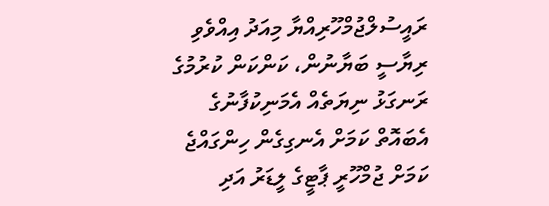ރައީސުލްޖުމްހޫރިއްޔާ މިއަދު އިއްވެވި ރިޔާސީ ބަޔާނުން، ކަންކަން ކުރުމުގެ ރަނގަޅު ނިޔަތެއް އެމަނިކުފާނުގެ އެބައޮތް ކަމަށް އެނގިގެން ހިންގައްޖެ ކަމަށް ޖުމްހޫރީ ޕާޓީގެ ލީޑަރު އަދި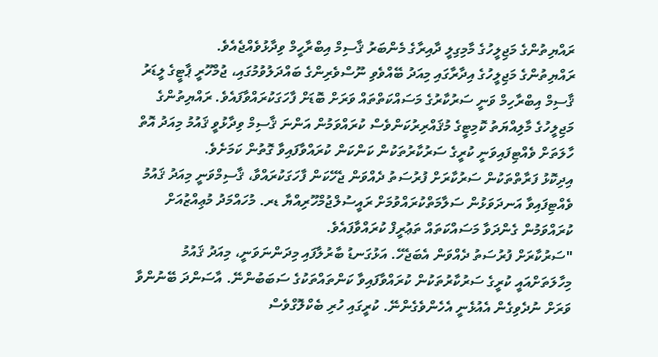ރައްޔިތުންގެ މަޖިލީހުގެ މާމިގިލީ ދާއިރާގެ މެންބަރު ޤާސިމް އިބްރާހީމް ވިދާޅުވެއްޖެއެވެ.
ރައްޔިތުންގެ މަޖިލީހުގެ އިދާރާގައި މިއަދު ބޭއްވެވި ނޫސްވެރިންގެ ބައްދަލުވުމުގައި، ޖުމްހޫރީ ޕާޓީގެ ލީޑަރު ޤާސިމް އިބްރާހިމް ވަނީ ސަރުކާރުގެ މަސައްކަތްތައް ވަރަށް ބޮޑަށް ފާހަގަކުރައްވާފައެވެ. ރައްޔިތުންގެ މަޖިލީހުގެ މާލިއްޔަތު ކޮމިޓީގެ މުޤައްރިރުކަންވެސް ކުރައްވަމުން އަންނަ ޤާސިމް ވިދާޅުވީ ޤައުމު މިއަދު އޮތް ހާލަތަށް ވެއްޓިފައިވަނީ ކުރީގެ ސަރުކާރުތަކުން ކަންކަން ކުރައްވާފައިވާ ގޮތުން ކަމަށެވެ.
އިދިކޮޅު ފަރާތްތަކުން ސަރުކާރަށް ފުރުސަތު ދެއްވަން ޖެހޭކަން ފާހަގަކުރައްވާ، ޤާސިމްވަނީ މިއަދު ޤައުމު ވެއްޓިފައިވާ އަނދަވަޅުން ސަލާމަތްކުރައްވުމަށް ރައީސުލްޖުމްހޫރިއްޔާ ޑރ. މުހައްމަދު މުޢިއްޒުއަށް ކުރައްވަމުން ގެންދަވާ މަސައްކަތައް ތަޢުރީފް ކުރައްވާފައެވެ.
"ސަރުކާރަށް ފުރުސަތު ދެއްވަން އެބަޖެހޭ. އަޅުގަނޑު ބާރުލާފައި މިދަންނަވަނީ، މިއަދު ޤައުމު މިހާލަތަށްއައީ ކުރީގެ ސަރުކާރުތަކުން ކުރައްވާފައިވާ ކަންތައްތަކުގެ ސަބަބުންނޭ. އާސަންދަ ބޭނުންވާ ވަރަށް ނުދެވިގެން އެއުޅެނީ އެހެންވެގެންނޭ. ކުރީގައި ހުރި ބެކްލޮގްވެސް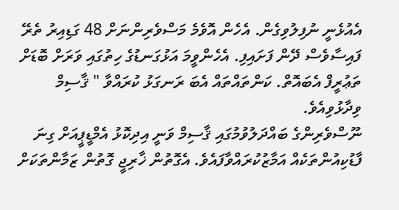އެއުޅެނީ ނުފިލުވިގެން. އެހެން އޮވެމެ މަސްވެރިންނަށް 48 ގަޑިއިރު ތެރޭ ފައިސާވެސް ދޭން ފަށައިފި. އެހެންވީމަ އަޅުގަނޑުގެ ހިތުގައި ވަރަށް ބޮޑަށް ތަޢުރީފް އެބައޮތް. ކަންތައްތައް އެބަ ރަނގަޅު ކުރައްވާ " ޤާސިމް ވިދާޅުވިއެވެ.
ނޫސްވެރިންގެ ބައްދަލުވުމުގައި ޤާސިމް ވަނީ އިދިކޮޅު އެމްޑީޕީއަށް ގިނަ ފާޑުކިއުންތަކެއް އަމާޒުކުރައްވާފައެވެ. އެގޮތުން ޚާރިޖީ ގޮތުން ޒަމާންތަކަށް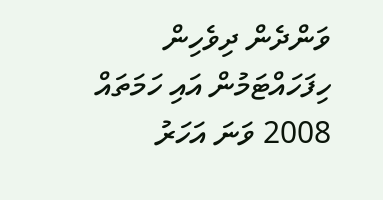ވަންދެން ދިވެހިން ހިފަހައްޓަމުން އައި ހަމަތައް 2008 ވަނަ އަހަރު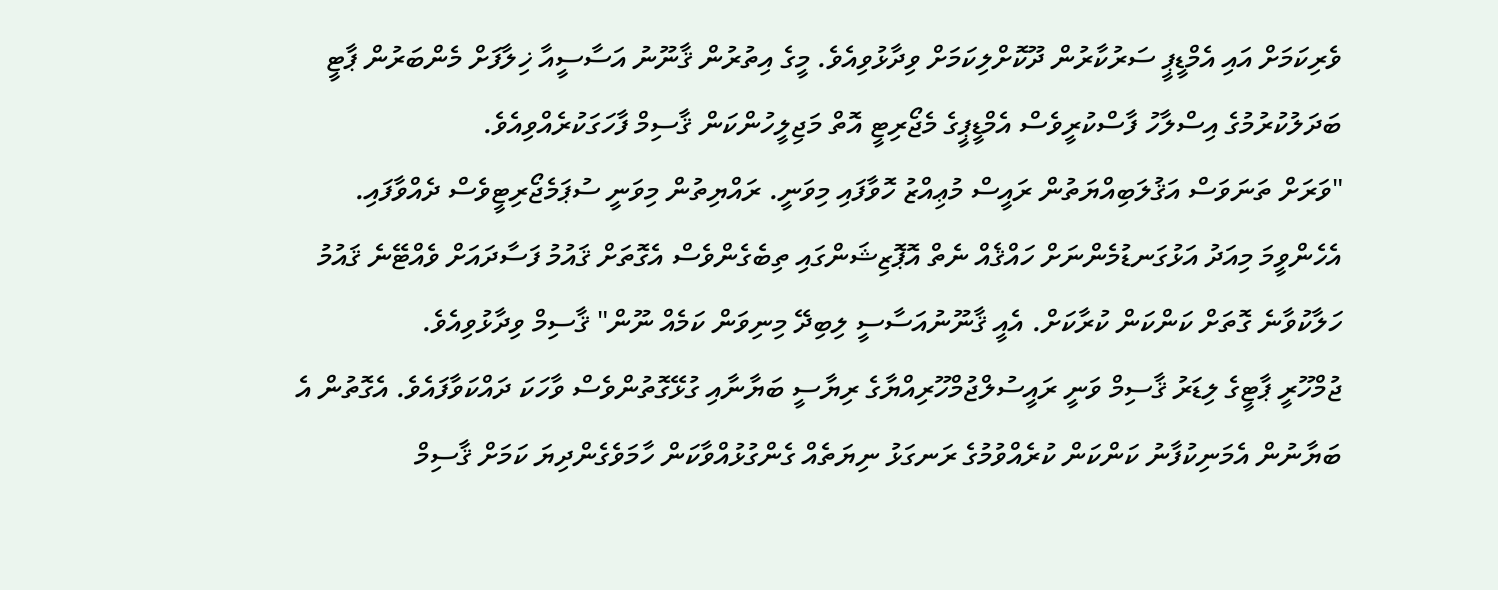ވެރިކަމަށް އައި އެމްޑީޕީ ސަރުކާރުން ދޫކޮށްލިކަމަށް ވިދާޅުވިއެވެ. މީގެ އިތުރުން ޤާނޫނު އަސާސީއާ ޚިލާފަށް މެންބަރުން ޕާޓީ ބަދަލުކުރުމުގެ އިސްލާހު ފާސްކުރީވެސް އެމްޑީޕީގެ މެޖޯރިޓީ އޮތް މަޖިލީހުންކަން ޤާސިމް ފާހަގަކުރެއްވިއެވެ.
"ވަރަށް ތަނަވަސް އަޤުލަބިއްޔަތުން ރައީސް މުޢިއްޒު ހޮވާފައި މިވަނީ. ރައްޔިތުން މިވަނީ ސުޕަމެޖޯރިޓީވެސް ދެއްވާފައި. އެހެންވީމަ މިއަދު އަޅުގަނޑުމެންނަށް ހައްޤެއް ނެތް އޮޕޮޒިޝަންގައި ތިބެގެންވެސް އެގޮތަށް ޤައުމު ފަސާދައަށް ވެއްޓޭނެ ޤައުމު ހަލާކުވާނެ ގޮތަށް ކަންކަން ކުރާކަށް. އެއީ ޤާނޫނުއަސާސީ ލިބިދޭ މިނިވަން ކަމެއް ނޫން" ޤާސިމް ވިދާޅުވިއެވެ.
ޖުމްހޫރީ ޕާޓީގެ ލިޑަރު ޤާސިމް ވަނީ ރައީސުލްޖުމްހޫރިއްޔާގެ ރިޔާސީ ބަޔާނާއި ގުޅޭގޮތުންވެސް ވާހަކަ ދައްކަވާފައެވެ. އެގޮތުން އެ ބަޔާނުން އެމަނިކުފާނު ކަންކަން ކުރެއްވުމުގެ ރަނގަޅު ނިޔަތެއް ގެންގުޅުއްވާކަން ހާމަވެގެންދިޔަ ކަމަށް ޤާސިމް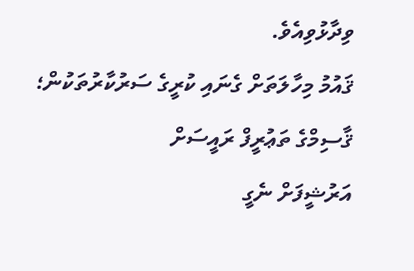ވިދާޅުވިއެވެ.
ޤައުމު މިހާލަތަށް ގެނައި ކުރީގެ ސަރުކާރުތަކުން؛ ޤާސިމްގެ ތަޢުރީފް ރައީސަށް
އަރުޝީފަށް ނެގީ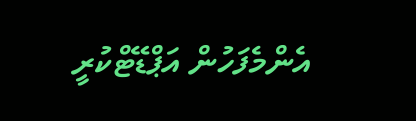އެންމެފަހުން އަޕްޑޭޓްކުރީ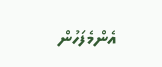އެންމެފަހުން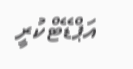އަޕްޑޭޓްކުރީ